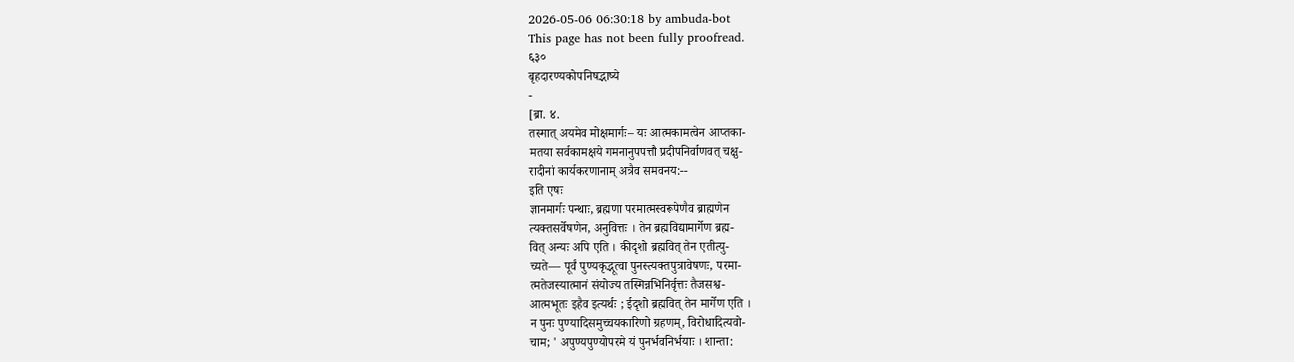2026-05-06 06:30:18 by ambuda-bot
This page has not been fully proofread.
६३०
बृहदारण्यकोपनिषद्भाष्ये
-
[ब्रा. ४.
तस्मात् अयमेव मोक्षमार्गः– यः आत्मकामत्वेन आप्तका-
मतया सर्वकामक्षये गमनानुपपत्तौ प्रदीपनिर्वाणवत् चक्षु-
रादीनां कार्यकरणानाम् अत्रैव समवनय:--
इति एषः
ज्ञानमार्गः पन्थाः, ब्रह्मणा परमात्मस्वरूपेणैव ब्राह्मणेन
त्यक्तसर्वेषणेन, अनुवित्तः । तेन ब्रह्मविद्यामार्गेण ब्रह्म-
वित् अन्यः अपि एति । कीदृशो ब्रह्मवित् तेन एतीत्यु-
च्यते— पूर्वं पुण्यकृद्भूत्वा पुनस्त्यक्तपुत्रावेषणः, परमा-
त्मतेजस्यात्मानं संयोज्य तस्मिन्नभिनिर्वृत्तः तैजसश्व-
आत्मभूतः इहैव इत्यर्थः ; ईदृशो ब्रह्मवित् तेन मार्गेण एति ।
न पुनः पुण्यादिसमुच्चयकारिणो ग्रहणम्, विरोधादित्यवो-
चाम; ' अपुण्यपुण्योपरमे यं पुनर्भवनिर्भयाः । शान्ता: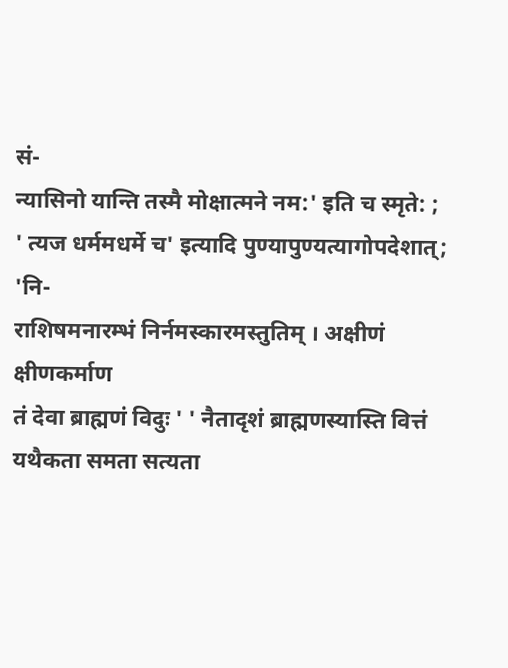सं-
न्यासिनो यान्ति तस्मै मोक्षात्मने नम:' इति च स्मृते: ;
' त्यज धर्ममधर्मे च' इत्यादि पुण्यापुण्यत्यागोपदेशात्; 'नि-
राशिषमनारम्भं निर्नमस्कारमस्तुतिम् । अक्षीणं क्षीणकर्माण
तं देवा ब्राह्मणं विदुः ' ' नैतादृशं ब्राह्मणस्यास्ति वित्तं
यथैकता समता सत्यता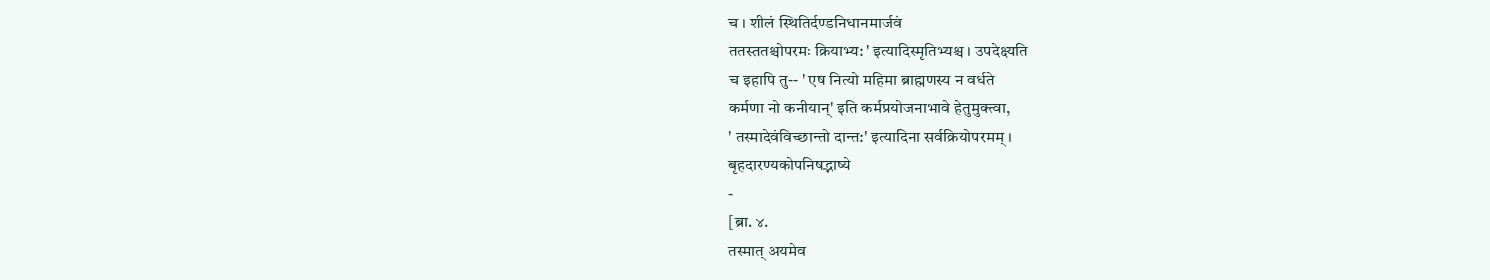च । शीलं स्थितिर्दण्डनिधानमार्जवं
ततस्ततश्चोपरमः क्रियाभ्य: ' इत्यादिस्मृतिभ्यश्च । उपदेक्ष्यति
च इहापि तु-- ' एष नित्यो महिमा ब्राह्मणस्य न वर्धते
कर्मणा नो कनीयान्' इति कर्मप्रयोजनाभावे हेतुमुक्त्वा,
' तस्मादेवंविच्छान्तो दान्त:' इत्यादिना सर्वक्रियोपरमम् ।
बृहदारण्यकोपनिषद्भाष्ये
-
[ब्रा. ४.
तस्मात् अयमेव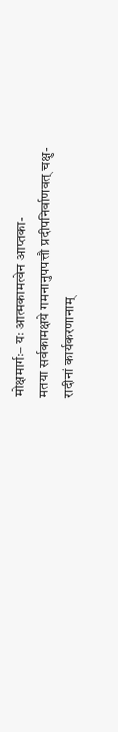मोक्षमार्गः– यः आत्मकामत्वेन आप्तका-
मतया सर्वकामक्षये गमनानुपपत्तौ प्रदीपनिर्वाणवत् चक्षु-
रादीनां कार्यकरणानाम्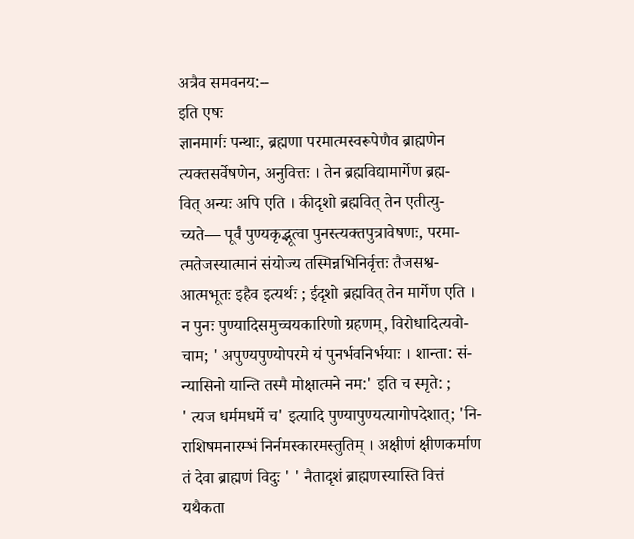अत्रैव समवनय:--
इति एषः
ज्ञानमार्गः पन्थाः, ब्रह्मणा परमात्मस्वरूपेणैव ब्राह्मणेन
त्यक्तसर्वेषणेन, अनुवित्तः । तेन ब्रह्मविद्यामार्गेण ब्रह्म-
वित् अन्यः अपि एति । कीदृशो ब्रह्मवित् तेन एतीत्यु-
च्यते— पूर्वं पुण्यकृद्भूत्वा पुनस्त्यक्तपुत्रावेषणः, परमा-
त्मतेजस्यात्मानं संयोज्य तस्मिन्नभिनिर्वृत्तः तैजसश्व-
आत्मभूतः इहैव इत्यर्थः ; ईदृशो ब्रह्मवित् तेन मार्गेण एति ।
न पुनः पुण्यादिसमुच्चयकारिणो ग्रहणम्, विरोधादित्यवो-
चाम; ' अपुण्यपुण्योपरमे यं पुनर्भवनिर्भयाः । शान्ता: सं-
न्यासिनो यान्ति तस्मै मोक्षात्मने नम:' इति च स्मृते: ;
' त्यज धर्ममधर्मे च' इत्यादि पुण्यापुण्यत्यागोपदेशात्; 'नि-
राशिषमनारम्भं निर्नमस्कारमस्तुतिम् । अक्षीणं क्षीणकर्माण
तं देवा ब्राह्मणं विदुः ' ' नैतादृशं ब्राह्मणस्यास्ति वित्तं
यथैकता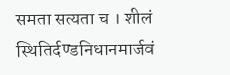समता सत्यता च । शीलं स्थितिर्दण्डनिधानमार्जवं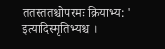ततस्ततश्चोपरमः क्रियाभ्य: ' इत्यादिस्मृतिभ्यश्च ।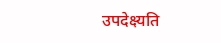उपदेक्ष्यति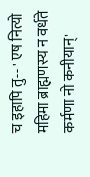च इहापि तु-- ' एष नित्यो महिमा ब्राह्मणस्य न वर्धते
कर्मणा नो कनीयान्'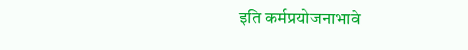इति कर्मप्रयोजनाभावे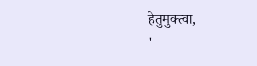हेतुमुक्त्वा,
'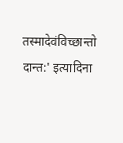तस्मादेवंविच्छान्तो दान्त:' इत्यादिना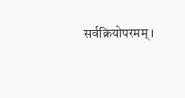सर्वक्रियोपरमम् ।